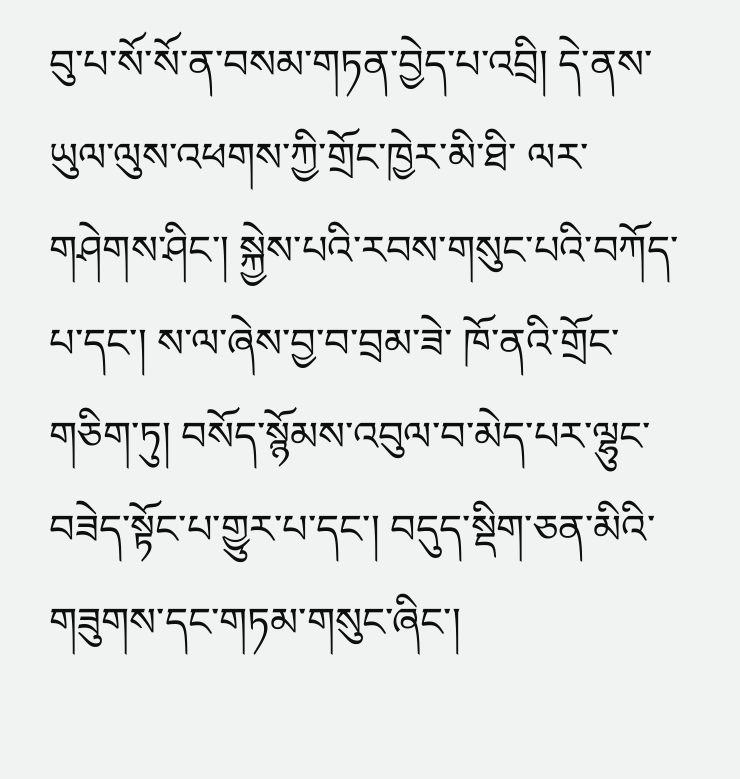བུ་པ་སོ་སོ་ན་བསམ་གཏན་བྱེད་པ་འབྲི། དེ་ནས་ཡུལ་ལུས་འཕགས་ཀྱི་གྲོང་ཁྱེར་མི་ཐི་ ལར་གཤེགས་ཤིང་། སྐྱེས་པའི་རབས་གསུང་པའི་བཀོད་པ་དང་། ས་ལ་ཞེས་བྱ་བ་བྲམ་ཟེ་ ཁོ་ནའི་གྲོང་གཅིག་ཏུ། བསོད་སྙོམས་འབུལ་བ་མེད་པར་ལྷུང་བཟེད་སྟོང་པ་གྱུར་པ་དང་། བདུད་སྡིག་ཅན་མིའི་གཟུགས་དང་གཏམ་གསུང་ཞིང་།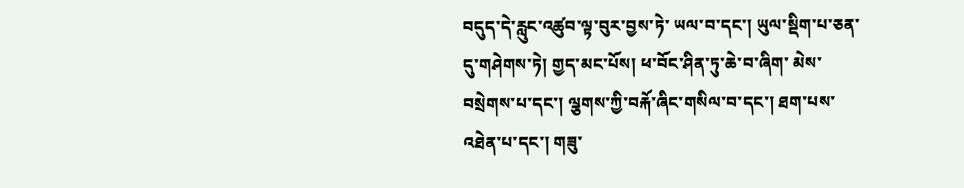བདུད་དེ་རླུང་འཚུབ་ལྟ་བུར་བྱས་ཏེ་ ཡལ་བ་དང་། ཡུལ་སྡིག་པ་ཅན་དུ་གཤེགས་ཏེ། གྱད་མང་པོས། ཕ་བོང་ཤིན་ཏུ་ཆེ་བ་ཞིག་ མེས་བསྲེགས་པ་དང་། ལྕགས་ཀྱི་བརྐོ་ཞིང་གསིལ་བ་དང་། ཐག་པས་འཐེན་པ་དང་། གཟུ་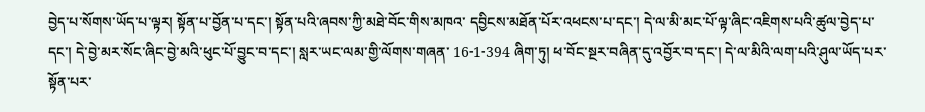བྱེད་པ་སོགས་ཡོད་པ་ལྟར། སྟོན་པ་བྱོན་པ་དང་། སྟོན་པའི་ཞབས་ཀྱི་མཐེ་བོང་གིས་མཁའ་ དབྱིངས་མཐོན་པོར་འཕངས་པ་དང་། དེ་ལ་མི་མང་པོ་ལྟ་ཞིང་འཇིགས་པའི་ཚུལ་བྱེད་པ་ དང་། དེ་བྱེ་མར་སོང་ཞིང་བྱེ་མའི་ཕུང་པོ་བྱུང་བ་དང་། སླར་ཡང་ལམ་གྱི་ལོགས་གཞན་ 16-1-394 ཞིག་ཏུ། ཕ་བོང་སྔར་བཞིན་དུ་འབྱོར་བ་དང་། དེ་ལ་མིའི་ལག་པའི་ཤུལ་ཡོད་པར་སྟོན་པར་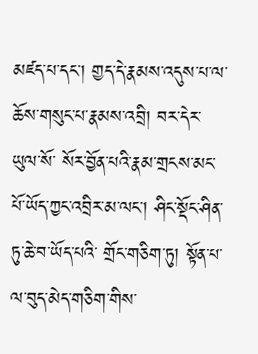མཛད་པ་དང་། གྱད་དེ་རྣམས་འདུས་པ་ལ་ཆོས་གསུང་པ་རྣམས་འབྲི། བར་དེར་ཡུལ་སོ་ སོར་བྱོན་པའི་རྣམ་གྲངས་མང་པོ་ཡོད་ཀྱང་འབྲིར་མ་ལང་། ཤིང་སྡོང་ཤིན་ཏུ་ཆེ་བ་ཡོད་པའི་ གྲོང་གཅིག་ཏུ། སྟོན་པ་ལ་བུད་མེད་གཅིག་གིས་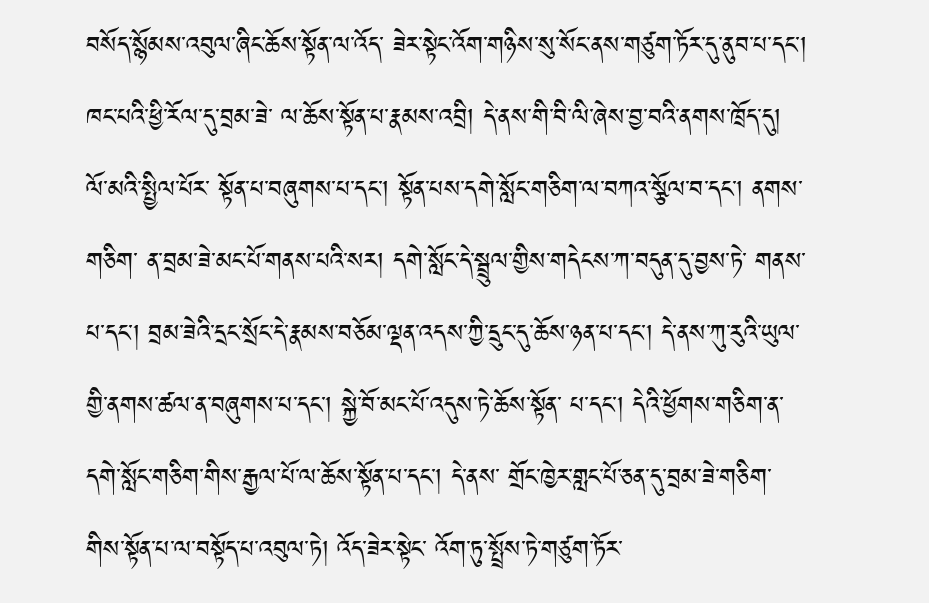བསོད་སྙོམས་འབུལ་ཞིང་ཆོས་སྟོན་ལ་འོད་ ཟེར་སྟེང་འོག་གཉིས་སུ་སོང་ནས་གཙུག་ཏོར་དུ་ནུབ་པ་དང་། ཁང་པའི་ཕྱི་རོལ་དུ་བྲམ་ཟེ་ ལ་ཆོས་སྟོན་པ་རྣམས་འབྲི། དེ་ནས་གི་བི་ལི་ཞེས་བྱ་བའི་ནགས་ཁྲོད་དུ། ལོ་མའི་སྤྱིལ་པོར་ སྟོན་པ་བཞུགས་པ་དང་། སྟོན་པས་དགེ་སློང་གཅིག་ལ་བཀའ་སྩོལ་བ་དང་། ནགས་གཅིག་ ན་བྲམ་ཟེ་མང་པོ་གནས་པའི་སར། དགེ་སློང་དེ་སྦྲུལ་གྱིས་གདེངས་ཀ་བདུན་དུ་བྱས་ཏེ་ གནས་པ་དང་། བྲམ་ཟེའི་དྲང་སྲོང་དེ་རྣམས་བཅོམ་ལྡན་འདས་ཀྱི་དྲུང་དུ་ཆོས་ཉན་པ་དང་། དེ་ནས་ཀུ་རུའི་ཡུལ་གྱི་ནགས་ཚལ་ན་བཞུགས་པ་དང་། སྐྱེ་བོ་མང་པོ་འདུས་ཏེ་ཆོས་སྟོན་ པ་དང་། དེའི་ཕྱོགས་གཅིག་ན་དགེ་སློང་གཅིག་གིས་རྒྱལ་པོ་ལ་ཆོས་སྟོན་པ་དང་། དེ་ནས་ གྲོང་ཁྱེར་གླང་པོ་ཅན་དུ་བྲམ་ཟེ་གཅིག་གིས་སྟོན་པ་ལ་བསྟོད་པ་འབུལ་ཏེ། འོད་ཟེར་སྟེང་ འོག་ཏུ་སྤྲོས་ཏེ་གཙུག་ཏོར་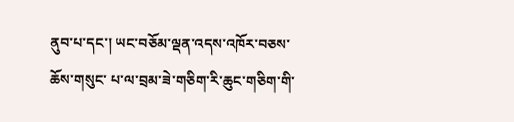ནུབ་པ་དང་། ཡང་བཅོམ་ལྡན་འདས་འཁོར་བཅས་ཆོས་གསུང་ པ་ལ་བྲམ་ཟེ་གཅིག་རི་ཆུང་གཅིག་གི་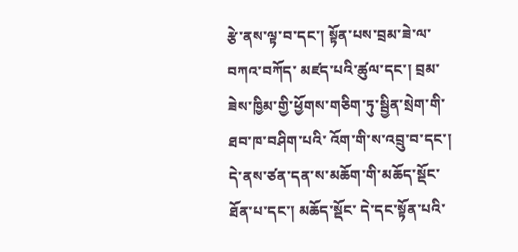རྩེ་ནས་ལྟ་བ་དང་། སྟོན་པས་བྲམ་ཟེ་ལ་བཀའ་བཀོད་ མཛད་པའི་ཚུལ་དང་། བྲམ་ཟེས་ཁྱིམ་གྱི་ཕྱོགས་གཅིག་ཏུ་སྦྱིན་སྲེག་གི་ཐབ་ཁ་བཤིག་པའི་ འོག་གི་ས་འབྲུ་བ་དང་། དེ་ནས་ཙན་དན་ས་མཆོག་གི་མཆོད་སྡོང་ཐོན་པ་དང་། མཆོད་སྡོང་ དེ་དང་སྟོན་པའི་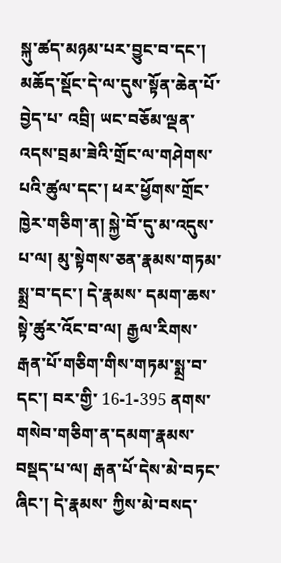སྐུ་ཚད་མཉམ་པར་བྱུང་བ་དང་། མཆོད་སྡོང་དེ་ལ་དུས་སྟོན་ཆེན་པོ་བྱེད་པ་ འབྲི། ཡང་བཅོམ་ལྡན་འདས་བྲམ་ཟེའི་གྲོང་ལ་གཤེགས་པའི་ཚུལ་དང་། ཕར་ཕྱོགས་གྲོང་ ཁྱེར་གཅིག་ན། སྐྱེ་བོ་དུ་མ་འདུས་པ་ལ། མུ་སྟེགས་ཅན་རྣམས་གཏམ་སྨྲ་བ་དང་། དེ་རྣམས་ དམག་ཆས་སྟེ་ཚུར་འོང་བ་ལ། རྒྱལ་རིགས་རྒན་པོ་གཅིག་གིས་གཏམ་སྨྲ་བ་དང་། བར་གྱི་ 16-1-395 ནགས་གསེབ་གཅིག་ན་དམག་རྣམས་བསྡད་པ་ལ། རྒན་པོ་དེས་མེ་བཏང་ཞིང་། དེ་རྣམས་ ཀྱིས་མེ་བསད་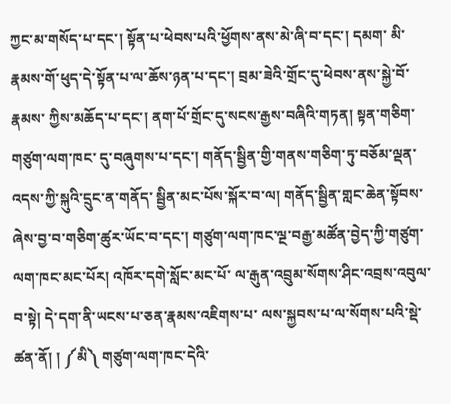ཀྱང་མ་གསོད་པ་དང་། སྟོན་པ་ཕེབས་པའི་ཕྱོགས་ནས་མེ་ཞི་བ་དང་། དམག་ མི་རྣམས་གོ་ཕུད་དེ་སྟོན་པ་ལ་ཆོས་ཉན་པ་དང་། བྲམ་ཟེའི་གྲོང་དུ་ཕེབས་ནས་སྐྱེ་བོ་རྣམས་ ཀྱིས་མཆོད་པ་དང་། ནག་པོ་གྲོང་དུ་སངས་རྒྱས་བཞིའི་གཏན། སྟན་གཅིག་གཙུག་ལག་ཁང་ དུ་བཞུགས་པ་དང་། གནོད་སྦྱིན་གྱི་གནས་གཅིག་ཏུ་བཅོམ་ལྡན་འདས་ཀྱི་སྐུའི་དྲུང་ན་གནོད་ སྦྱིན་མང་པོས་སྐོར་བ་ལ། གནོད་སྦྱིན་གླང་ཆེན་སྟོབས་ཞེས་བྱ་བ་གཅིག་ཚུར་ཡོང་བ་དང་། གཙུག་ལག་ཁང་ལྔ་བརྒྱ་མཚོན་བྱེད་ཀྱི་གཙུག་ལག་ཁང་མང་པོར། འཁོར་དགེ་སློང་མང་པོ་ ལ་རྒུན་འབྲུམ་སོགས་ཤིང་འབྲས་འབུལ་བ་སྟེ། དེ་དག་ནི་ཡངས་པ་ཅན་རྣམས་འཇིགས་པ་ ལས་སྐྱབས་པ་ལ་སོགས་པའི་སྡེ་ཚན་ནོ། ། ༼མི༽ གཙུག་ལག་ཁང་དེའི་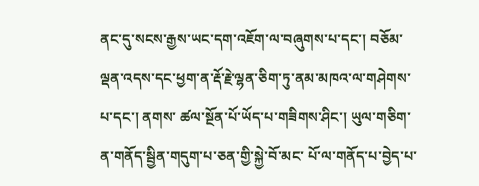ནང་དུ་སངས་རྒྱས་ཡང་དག་འཇོག་ལ་བཞུགས་པ་དང་། བཅོམ་ལྡན་འདས་དང་ཕྱག་ན་རྡོ་རྗེ་ལྷན་ཅིག་ཏུ་ནམ་མཁའ་ལ་གཤེགས་པ་དང་། ནགས་ ཚལ་སྔོན་པོ་ཡོད་པ་གཟིགས་ཤིང་། ཡུལ་གཅིག་ན་གནོད་སྦྱིན་གདུག་པ་ཅན་གྱི་སྐྱེ་བོ་མང་ པོ་ལ་གནོད་པ་བྱེད་པ་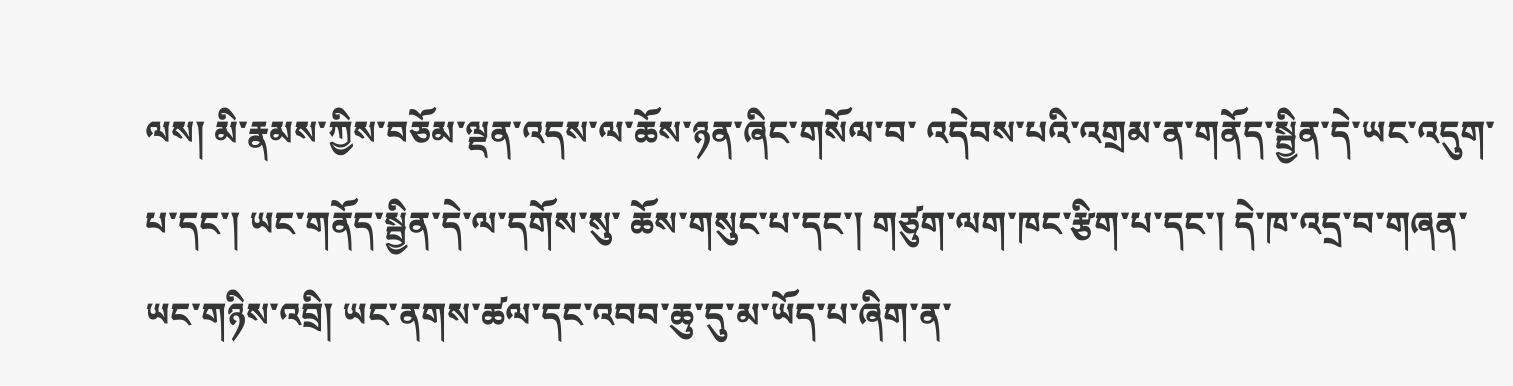ལས། མི་རྣམས་ཀྱིས་བཅོམ་ལྡན་འདས་ལ་ཆོས་ཉན་ཞིང་གསོལ་བ་ འདེབས་པའི་འགྲམ་ན་གནོད་སྦྱིན་དེ་ཡང་འདུག་པ་དང་། ཡང་གནོད་སྦྱིན་དེ་ལ་དགོས་སུ་ ཆོས་གསུང་པ་དང་། གཙུག་ལག་ཁང་རྩིག་པ་དང་། དེ་ཁ་འདྲ་བ་གཞན་ཡང་གཉིས་འབྲི། ཡང་ནགས་ཚལ་དང་འབབ་ཆུ་དུ་མ་ཡོད་པ་ཞིག་ན་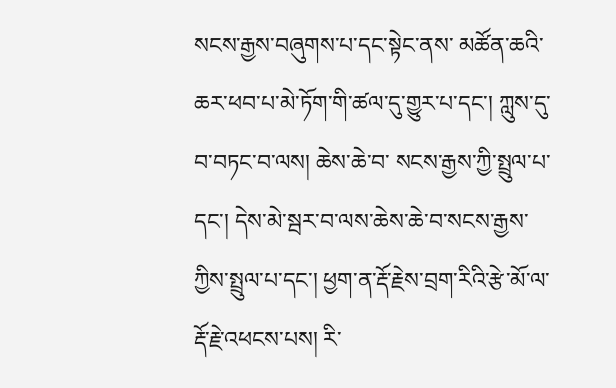སངས་རྒྱས་བཞུགས་པ་དང་སྟེང་ནས་ མཚོན་ཆའི་ཆར་ཕབ་པ་མེ་ཏོག་གི་ཚལ་དུ་གྱུར་པ་དང་། ཀླུས་དུ་བ་བཏང་བ་ལས། ཆེས་ཆེ་བ་ སངས་རྒྱས་ཀྱི་སྤྲུལ་པ་དང་། དེས་མེ་སྦར་བ་ལས་ཆེས་ཆེ་བ་སངས་རྒྱས་ཀྱིས་སྤྲུལ་པ་དང་། ཕྱག་ན་རྡོ་རྗེས་བྲག་རིའི་རྩེ་མོ་ལ་རྡོ་རྗེ་འཕངས་པས། རི་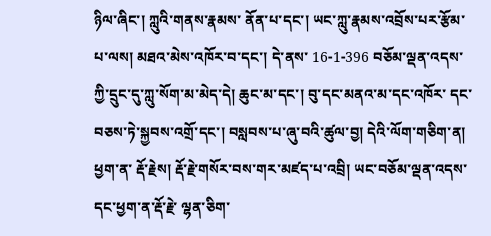ཉིལ་ཞིང་། ཀླུའི་གནས་རྣམས་ ནོན་པ་དང་། ཡང་ཀླུ་རྣམས་འབྲོས་པར་རྩོམ་པ་ལས། མཐའ་མེས་འཁོར་བ་དང་། དེ་ནས་ 16-1-396 བཅོམ་ལྡན་འདས་ཀྱི་དྲུང་དུ་ཀླུ་སོག་མ་མེད་དེ། ཆུང་མ་དང་། བུ་དང་མནའ་མ་དང་འཁོར་ དང་བཅས་ཏེ་སྐྱབས་འགྲོ་དང་། བསླབས་པ་ཞུ་བའི་ཚུལ་བྱ། དེའི་ལོག་གཅིག་ན། ཕྱག་ན་ རྡོ་རྗེས། རྡོ་རྗེ་གསོར་བས་གར་མཛད་པ་འབྲི། ཡང་བཅོམ་ལྡན་འདས་དང་ཕྱག་ན་རྡོ་རྗེ་ ལྷན་ཅིག་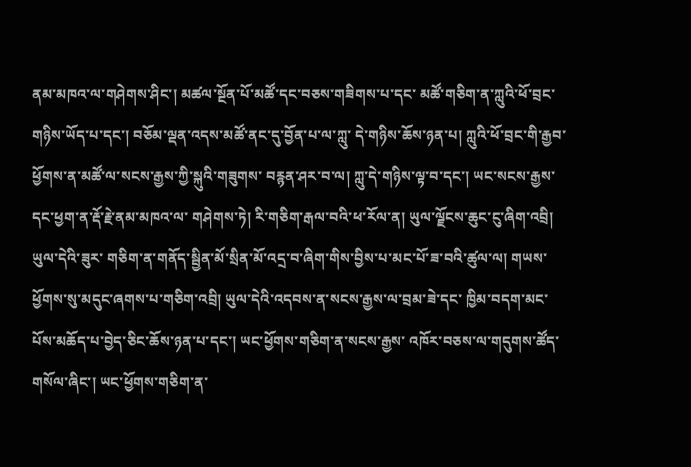ནམ་མཁའ་ལ་གཤེགས་ཤིང་། མཚལ་སྔོན་པོ་མཚོ་དང་བཅས་གཟིགས་པ་དང་ མཚོ་གཅིག་ན་ཀླུའི་ཕོ་བྲང་གཉིས་ཡོད་པ་དང་། བཅོམ་ལྡན་འདས་མཚོ་ནང་དུ་བྱོན་པ་ལ་ཀླུ་ དེ་གཉིས་ཆོས་ཉན་པ། ཀླུའི་ཕོ་བྲང་གི་རྒྱབ་ཕྱོགས་ན་མཚོ་ལ་སངས་རྒྱས་ཀྱི་སྐུའི་གཟུགས་ བརྙན་ཤར་བ་ལ། ཀླུ་དེ་གཉིས་ལྟ་བ་དང་། ཡང་སངས་རྒྱས་དང་ཕྱག་ན་རྡོ་རྗེ་ནམ་མཁའ་ལ་ གཤེགས་ཏེ། རི་གཅིག་རྒལ་བའི་ཕ་རོལ་ན། ཡུལ་ལྗོངས་ཆུང་ངུ་ཞིག་འབྲི། ཡུལ་དེའི་ཟུར་ གཅིག་ན་གནོད་སྦྱིན་མོ་སྲིན་མོ་འདྲ་བ་ཞིག་གིས་བྱིས་པ་མང་པོ་ཟ་བའི་ཚུལ་ལ། གཡས་ ཕྱོགས་སུ་མདུང་ཞགས་པ་གཅིག་འབྲི། ཡུལ་དེའི་འདབས་ན་སངས་རྒྱས་ལ་བྲམ་ཟེ་དང་ ཁྱིམ་བདག་མང་པོས་མཆོད་པ་བྱེད་ཅིང་ཆོས་ཉན་པ་དང་། ཡང་ཕྱོགས་གཅིག་ན་སངས་རྒྱས་ འཁོར་བཅས་ལ་གདུགས་ཚོད་གསོལ་ཞིང་། ཡང་ཕྱོགས་གཅིག་ན་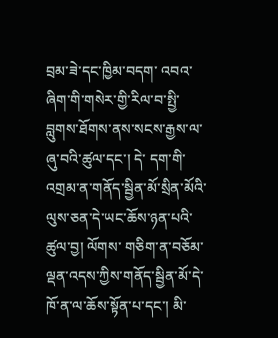བྲམ་ཟེ་དང་ཁྱིམ་བདག་ འབའ་ཞིག་གི་གསེར་གྱི་རིལ་བ་སྤྱི་བླུགས་ཐོགས་ནས་སངས་རྒྱས་ལ་ཞུ་བའི་ཚུལ་དང་། དེ་ དག་གི་འགྲམ་ན་གནོད་སྦྱིན་མོ་སྲིན་མོའི་ལུས་ཅན་དེ་ཡང་ཆོས་ཉན་པའི་ཚུལ་བྱ། ལོགས་ གཅིག་ན་བཅོམ་ལྡན་འདས་ཀྱིས་གནོད་སྦྱིན་མོ་དེ་ཁོ་ན་ལ་ཆོས་སྟོན་པ་དང་། མི་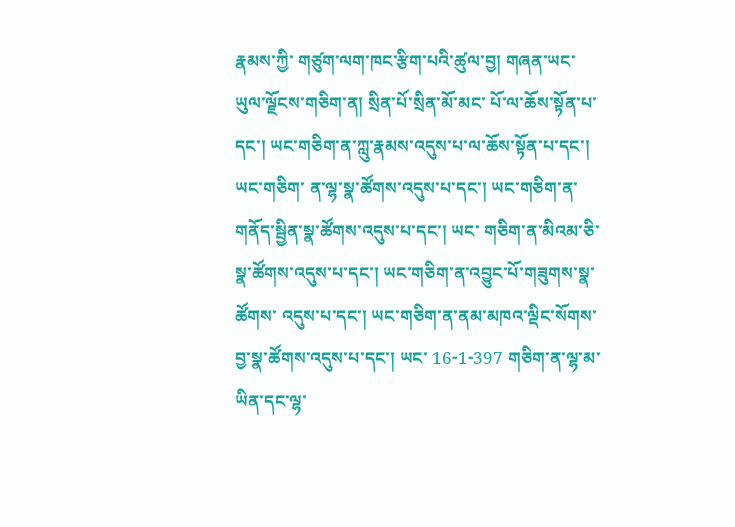རྣམས་ཀྱི་ གཙུག་ལག་ཁང་རྩིག་པའི་ཚུལ་བྱ། གཞན་ཡང་ཡུལ་ལྗོངས་གཅིག་ན། སྲིན་པོ་སྲིན་མོ་མང་ པོ་ལ་ཆོས་སྟོན་པ་དང་། ཡང་གཅིག་ན་ཀླུ་རྣམས་འདུས་པ་ལ་ཆོས་སྟོན་པ་དང་། ཡང་གཅིག་ ན་ལྷ་སྣ་ཚོགས་འདུས་པ་དང་། ཡང་གཅིག་ན་གནོད་སྦྱིན་སྣ་ཚོགས་འདུས་པ་དང་། ཡང་ གཅིག་ན་མིའམ་ཅི་སྣ་ཚོགས་འདུས་པ་དང་། ཡང་གཅིག་ན་འབྱུང་པོ་གཟུགས་སྣ་ཚོགས་ འདུས་པ་དང་། ཡང་གཅིག་ན་ནམ་མཁའ་ལྡིང་སོགས་བྱ་སྣ་ཚོགས་འདུས་པ་དང་། ཡང་ 16-1-397 གཅིག་ན་ལྷ་མ་ཡིན་དང་ལྷ་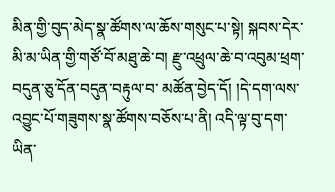མིན་གྱི་བུད་མེད་སྣ་ཚོགས་ལ་ཆོས་གསུང་པ་སྟེ། སྐབས་དེར་ མི་མ་ཡིན་གྱི་གཙོ་བོ་མཐུ་ཆེ་བ། རྫུ་འཕྲུལ་ཆེ་བ་འབུམ་ཕྲག་བདུན་ཅུ་དོན་བདུན་བརྟུལ་བ་ མཚོན་བྱེད་དོ། །དེ་དག་ལས་འབྱུང་པོ་གཟུགས་སྣ་ཚོགས་བཅོས་པ་ནི། འདི་ལྟ་བུ་དག་ཡིན་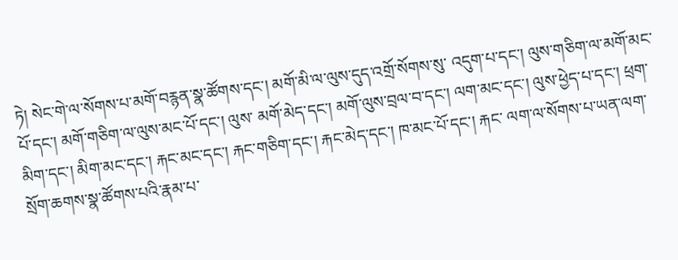ཏེ། སེང་གེ་ལ་སོགས་པ་མགོ་བརྙན་སྣ་ཚོགས་དང་། མགོ་མི་ལ་ལུས་དུད་འགྲོ་སོགས་སུ་ འདུག་པ་དང་། ལུས་གཅིག་ལ་མགོ་མང་པོ་དང་། མགོ་གཅིག་ལ་ལུས་མང་པོ་དང་། ལུས་ མགོ་མེད་དང་། མགོ་ལུས་བྲལ་བ་དང་། ལག་མང་དང་། ལུས་ཕྱེད་པ་དང་། ཕྲག་མིག་དང་། མིག་མང་དང་། རྐང་མང་དང་། རྐང་གཅིག་དང་། རྐང་མེད་དང་། ཁ་མང་པོ་དང་། རྐང་ ལག་ལ་སོགས་པ་ཡན་ལག་སྲོག་ཆགས་སྣ་ཚོགས་པའི་རྣམ་པ་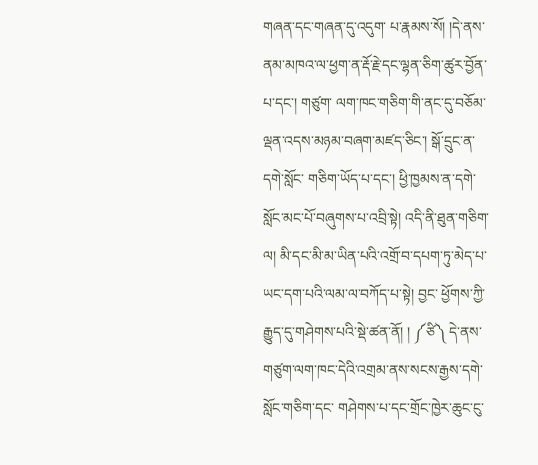གཞན་དང་གཞན་དུ་འདུག་ པ་རྣམས་སོ། །དེ་ནས་ནམ་མཁའ་ལ་ཕྱག་ན་རྡོ་རྗེ་དང་ལྷན་ཅིག་ཚུར་བྱོན་པ་དང་། གཙུག་ ལག་ཁང་གཅིག་གི་ནང་དུ་བཅོམ་ལྡན་འདས་མཉམ་བཞག་མཛད་ཅིང་། སྒོ་དྲུང་ན་དགེ་སློང་ གཅིག་ཡོད་པ་དང་། ཕྱི་ཁྱམས་ན་དགེ་སློང་མང་པོ་བཞུགས་པ་འབྲི་སྟེ། འདི་ནི་ཐུན་གཅིག་ ལ། མི་དང་མི་མ་ཡིན་པའི་འགྲོ་བ་དཔག་ཏུ་མེད་པ་ཡང་དག་པའི་ལམ་ལ་བཀོད་པ་སྟེ། བྱང་ ཕྱོགས་ཀྱི་རྒྱུད་དུ་གཤེགས་པའི་སྡེ་ཚན་ནོ། ། ༼ཙི༽ དེ་ནས་གཙུག་ལག་ཁང་དེའི་འགྲམ་ནས་སངས་རྒྱས་དགེ་སློང་གཅིག་དང་ གཤེགས་པ་དང་གྲོང་ཁྱེར་ཆུང་ངུ་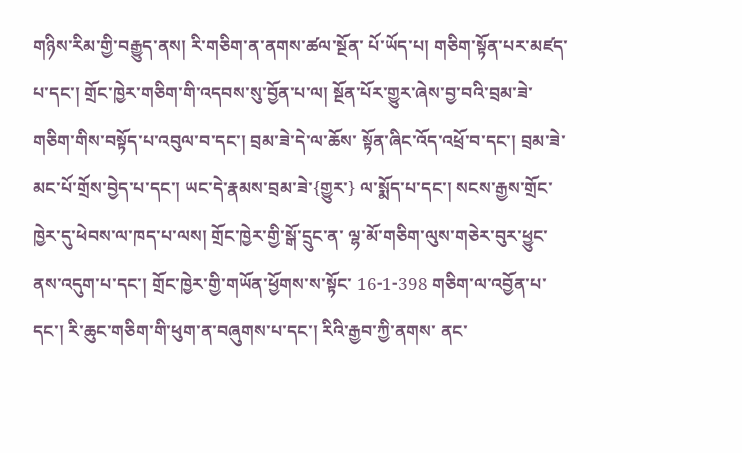གཉིས་རིམ་གྱི་བརྒྱུད་ནས། རི་གཅིག་ན་ནགས་ཚལ་སྔོན་ པོ་ཡོད་པ། གཅིག་སྟོན་པར་མཛད་པ་དང་། གྲོང་ཁྱེར་གཅིག་གི་འདབས་སུ་བྱོན་པ་ལ། སྔོན་པོར་གྱུར་ཞེས་བྱ་བའི་བྲམ་ཟེ་གཅིག་གིས་བསྟོད་པ་འབུལ་བ་དང་། བྲམ་ཟེ་དེ་ལ་ཆོས་ སྟོན་ཞིང་འོད་འཕྲོ་བ་དང་། བྲམ་ཟེ་མང་པོ་གྲོས་བྱེད་པ་དང་། ཡང་དེ་རྣམས་བྲམ་ཟེ་{གྱུར་} ལ་སྨོད་པ་དང་། སངས་རྒྱས་གྲོང་ཁྱེར་དུ་ཕེབས་ལ་ཁད་པ་ལས། གྲོང་ཁྱེར་གྱི་སྒོ་དྲུང་ན་ ལྷ་མོ་གཅིག་ལུས་གཅེར་བུར་ཕྱུང་ནས་འདུག་པ་དང་། གྲོང་ཁྱེར་གྱི་གཡོན་ཕྱོགས་ས་སྟོང་ 16-1-398 གཅིག་ལ་འབྱོན་པ་དང་། རི་ཆུང་གཅིག་གི་ཕུག་ན་བཞུགས་པ་དང་། རིའི་རྒྱབ་ཀྱི་ནགས་ ནང་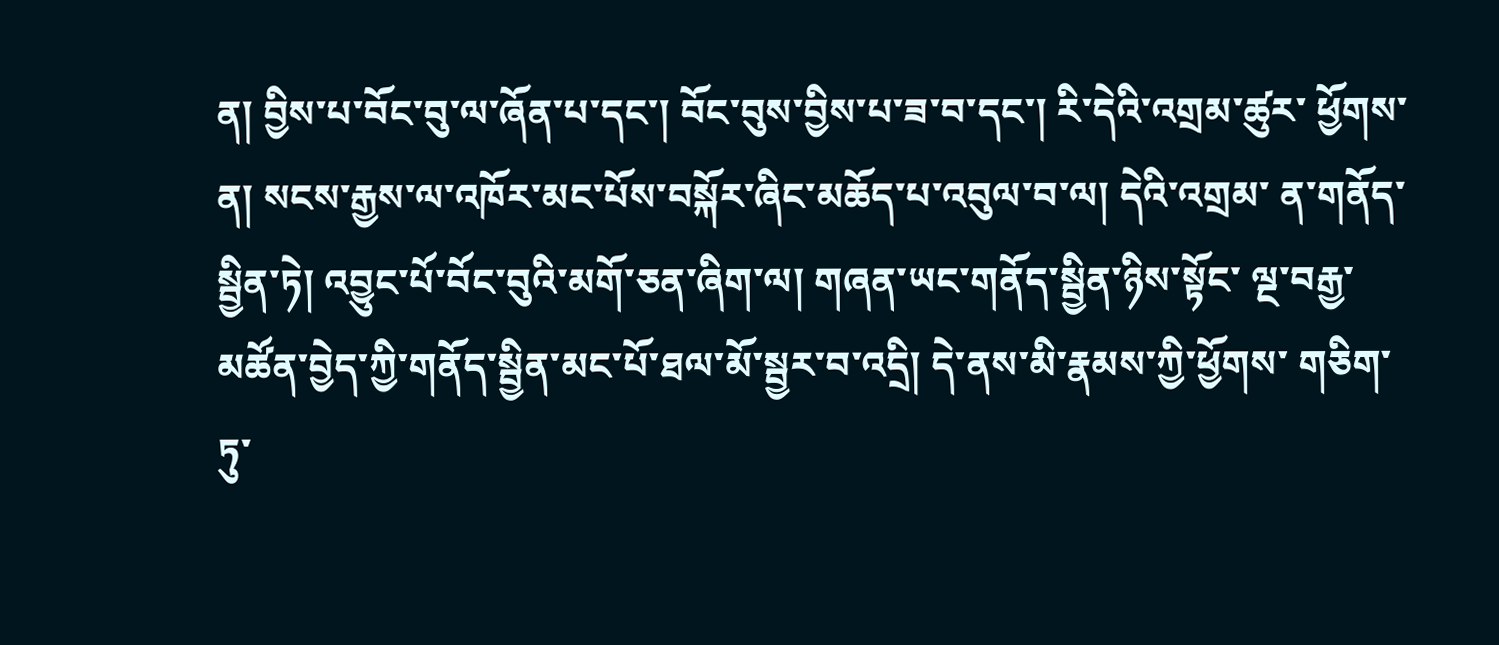ན། བྱིས་པ་བོང་བུ་ལ་ཞོན་པ་དང་། བོང་བུས་བྱིས་པ་ཟ་བ་དང་། རི་དེའི་འགྲམ་ཚུར་ ཕྱོགས་ན། སངས་རྒྱས་ལ་འཁོར་མང་པོས་བསྐོར་ཞིང་མཆོད་པ་འབུལ་བ་ལ། དེའི་འགྲམ་ ན་གནོད་སྦྱིན་ཏེ། འབྱུང་པོ་བོང་བུའི་མགོ་ཅན་ཞིག་ལ། གཞན་ཡང་གནོད་སྦྱིན་ཉིས་སྟོང་ ལྔ་བརྒྱ་མཚོན་བྱེད་ཀྱི་གནོད་སྦྱིན་མང་པོ་ཐལ་མོ་སྦྱར་བ་འདྲི། དེ་ནས་མི་རྣམས་ཀྱི་ཕྱོགས་ གཅིག་ཏུ་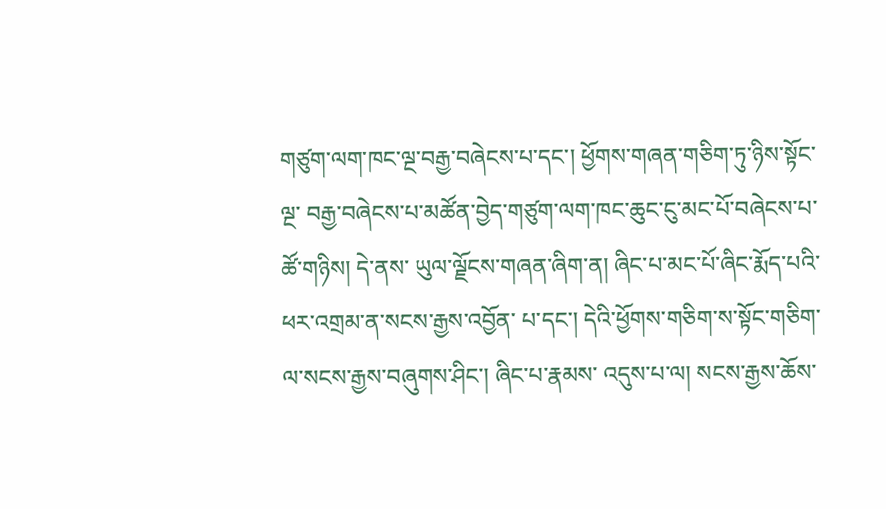གཙུག་ལག་ཁང་ལྔ་བརྒྱ་བཞེངས་པ་དང་། ཕྱོགས་གཞན་གཅིག་ཏུ་ཉིས་སྟོང་ལྔ་ བརྒྱ་བཞེངས་པ་མཚོན་བྱེད་གཙུག་ལག་ཁང་ཆུང་ངུ་མང་པོ་བཞེངས་པ་ཚོ་གཉིས། དེ་ནས་ ཡུལ་ལྗོངས་གཞན་ཞིག་ན། ཞིང་པ་མང་པོ་ཞིང་རྨོད་པའི་ཕར་འགྲམ་ན་སངས་རྒྱས་འབྱོན་ པ་དང་། དེའི་ཕྱོགས་གཅིག་ས་སྟོང་གཅིག་ལ་སངས་རྒྱས་བཞུགས་ཤིང་། ཞིང་པ་རྣམས་ འདུས་པ་ལ། སངས་རྒྱས་ཆོས་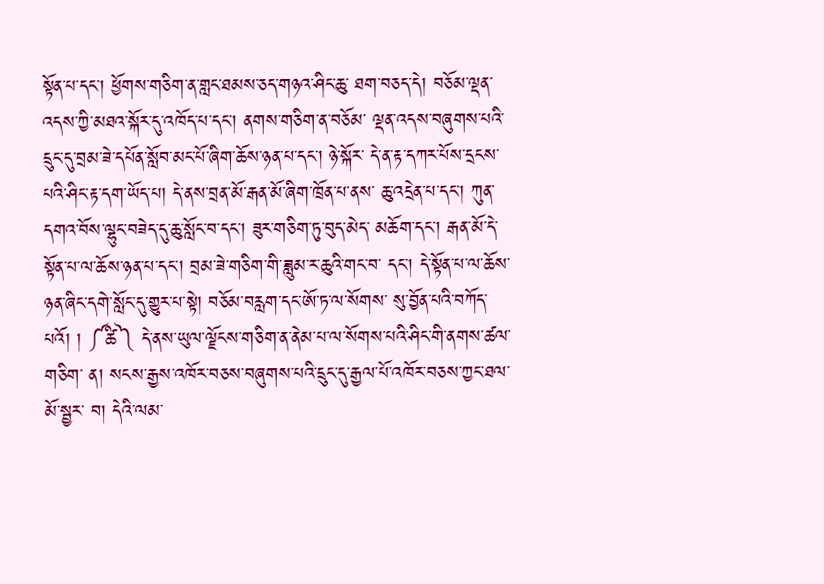སྟོན་པ་དང་། ཕྱོགས་གཅིག་ན་གླང་ཐམས་ཅད་གཉའ་ཤིང་ཆུ་ ཐག་བཅད་དེ། བཅོམ་ལྡན་འདས་ཀྱི་མཐའ་སྐོར་དུ་འཁོད་པ་དང་། ནགས་གཅིག་ན་བཅོམ་ ལྡན་འདས་བཞུགས་པའི་དྲུང་དུ་བྲམ་ཟེ་དཔོན་སློབ་མང་པོ་ཞིག་ཆོས་ཉན་པ་དང་། ཉེ་སྐོར་ དེ་ན་རྟ་དཀར་པོས་དྲངས་པའི་ཤིང་རྟ་དག་ཡོད་པ། དེ་ནས་བྲན་མོ་རྒན་མོ་ཞིག་ཁྲོན་པ་ནས་ ཆུ་འདྲེན་པ་དང་། ཀུན་དགའ་བོས་ལྷུང་བཟེད་དུ་ཆུ་སློང་བ་དང་། ཟུར་གཅིག་ཏུ་བུད་མེད་ མཆོག་དང་། རྒན་མོ་དེ་སྟོན་པ་ལ་ཆོས་ཉན་པ་དང་། བྲམ་ཟེ་གཅིག་གི་ཟླུམ་ར་ཆུའི་གང་བ་ དང་། དེ་སྟོན་པ་ལ་ཆོས་ཉན་ཞིང་དགེ་སློང་དུ་གྱུར་པ་སྟེ། བཅོམ་བརླག་དང་ཨོ་ཏ་ལ་སོགས་ སུ་བྱོན་པའི་བཀོད་པའོ། ། ༼ཚི༽ དེ་ནས་ཡུལ་ལྗོངས་གཅིག་ན་ནེམ་པ་ལ་སོགས་པའི་ཤིང་གི་ནགས་ཚལ་གཅིག་ ན། སངས་རྒྱས་འཁོར་བཅས་བཞུགས་པའི་དྲུང་དུ་རྒྱལ་པོ་འཁོར་བཅས་ཀྱང་ཐལ་མོ་སྦྱར་ བ། དེའི་ལམ་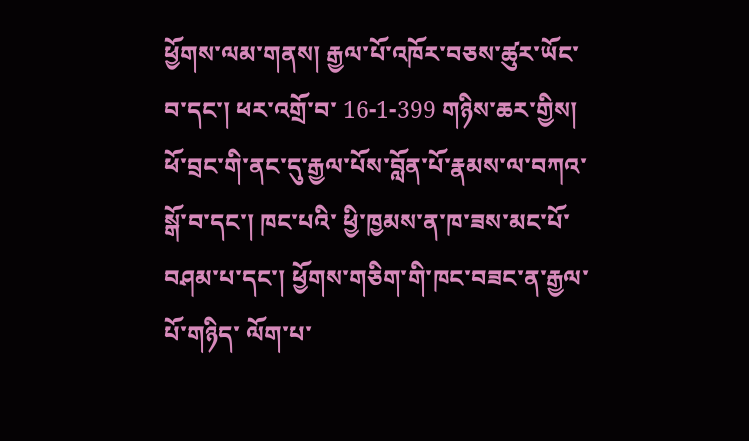ཕྱོགས་ལམ་གནས། རྒྱལ་པོ་འཁོར་བཅས་ཚུར་ཡོང་བ་དང་། ཕར་འགྲོ་བ་ 16-1-399 གཉིས་ཆར་གྱིས། ཕོ་བྲང་གི་ནང་དུ་རྒྱལ་པོས་བློན་པོ་རྣམས་ལ་བཀའ་སྒོ་བ་དང་། ཁང་པའི་ ཕྱི་ཁྱམས་ན་ཁ་ཟས་མང་པོ་བཤམ་པ་དང་། ཕྱོགས་གཅིག་གི་ཁང་བཟང་ན་རྒྱལ་པོ་གཉིད་ ལོག་པ་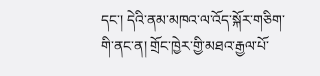དང་། དེའི་ནམ་མཁའ་ལ་འོད་སྐོར་གཅིག་གི་ནང་ན། གྲོང་ཁྱེར་གྱི་མཐའ་རྒྱལ་པོ་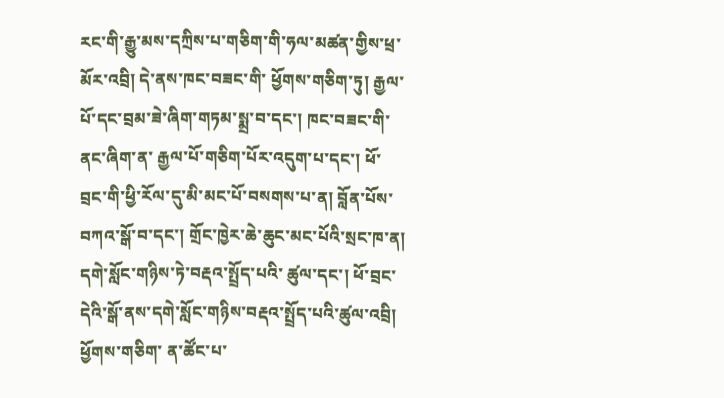རང་གི་རྒྱུ་མས་དཀྲིས་པ་གཅིག་གི་ཧལ་མཚན་གྱིས་ཕྲ་མོར་འབྲི། དེ་ནས་ཁང་བཟང་གི་ ཕྱོགས་གཅིག་ཏུ། རྒྱལ་པོ་དང་བྲམ་ཟེ་ཞིག་གཏམ་སྨྲ་བ་དང་། ཁང་བཟང་གི་ནང་ཞིག་ན་ རྒྱལ་པོ་གཅིག་པོར་འདུག་པ་དང་། ཕོ་བྲང་གི་ཕྱི་རོལ་དུ་མི་མང་པོ་བསགས་པ་ན། བློན་པོས་ བཀའ་སྒོ་བ་དང་། གྲོང་ཁྱེར་ཆེ་ཆུང་མང་པོའི་སྲང་ཁ་ན། དགེ་སློང་གཉིས་ཏེ་བརྡའ་སྤྲོད་པའི་ ཚུལ་དང་། ཕོ་བྲང་དེའི་སྒོ་ནས་དགེ་སློང་གཉིས་བརྡའ་སྤྲོད་པའི་ཚུལ་འབྲི། ཕྱོགས་གཅིག་ ན་ཚོང་པ་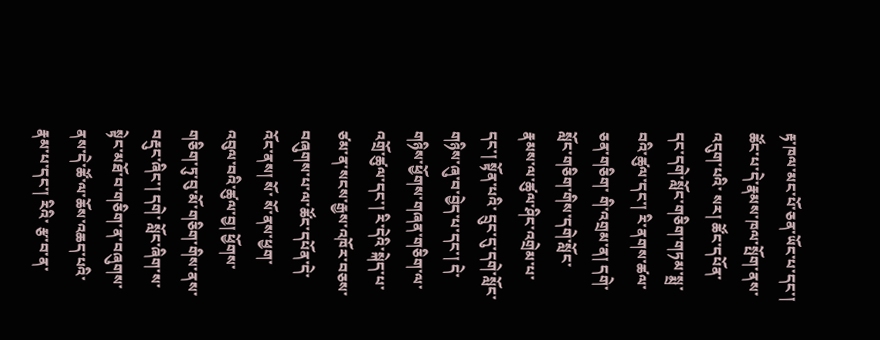རྟ་ཁལ་མང་པོ་ཅན་ཡོང་པ་དང་། ཚོང་པ་དེ་རྣམས་ཁལ་སྤོག་ནས་འདུག་པའི་ སར། ཚོང་དཔོན་དང་དགེ་སློང་གཅིག་གཏམ་སྨྲ་བའི་ཚུལ་དང་། རི་ནགས་ཚལ་ཅན་གཅིག་ གི་འགྲམ་ན། དགེ་སློང་གཅིག་གིས་དགེ་སློང་རྣམས་ལ་ཚུལ་ཤིང་འགྲེམ་པ་དང་། སྟོན་པའི་ དྲུང་དུ་དགེ་སློང་གཉིས་ཞུ་བ་བྱེད་པ་དང་། དེ་གཉིས་ཕྱོགས་གཞན་གཅིག་ལ་འགྲོ་ཚུལ་དང་། རི་དེའི་སྐེད་པ་ཙམ་ན་སངས་རྒྱས་འཁོར་བཅས་བཞུགས་པ་ལ་ཚོང་དཔོན་དེ་འོང་ནས། སོ་ སོ་ནས་ཕྱག་འབུལ་བའི་ཚུལ་བྱ། ཕྱོགས་གཅིག་ཏུ་བུ་མོ་གཅིག་གིས་ནས་བརྡུང་ཞིང་། དགེ་ སློང་ཞིག་ས་སྟེང་མཐོ་བ་གཅིག་ན་བཞུགས་ནས་དེ་ཚོ་ལ་ཆོས་འཆད་པའི་རྣམ་པ་དང་། རིའི་ རྩ་བ་ན་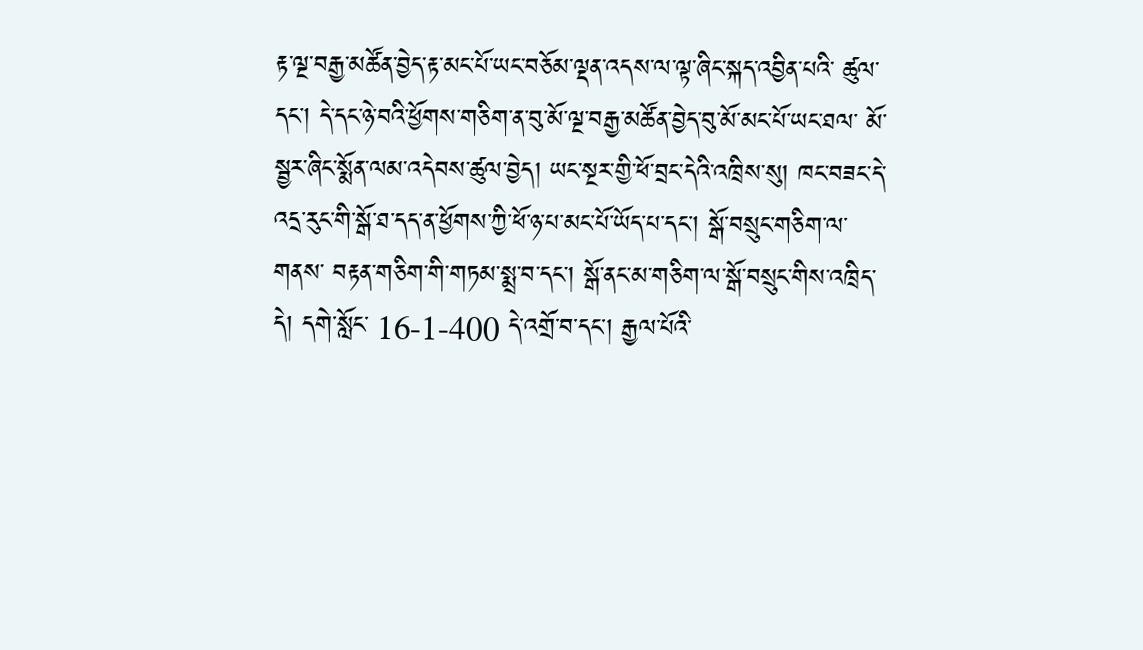རྟ་ལྔ་བརྒྱ་མཚོན་བྱེད་རྟ་མང་པོ་ཡང་བཅོམ་ལྡན་འདས་ལ་ལྟ་ཞིང་སྐད་འབྱིན་པའི་ ཚུལ་དང་། དེ་དང་ཉེ་བའི་ཕྱོགས་གཅིག་ན་བུ་མོ་ལྔ་བརྒྱ་མཚོན་བྱེད་བུ་མོ་མང་པོ་ཡང་ཐལ་ མོ་སྦྱར་ཞིང་སྨོན་ལམ་འདེབས་ཚུལ་བྱེད། ཡང་སྔར་གྱི་ཕོ་བྲང་དེའི་འཁྲིས་སུ། ཁང་བཟང་དེ་ འདྲ་རུང་གི་སྒོ་ཐ་དད་ན་ཕྱོགས་ཀྱི་ཕོ་ཉ་པ་མང་པོ་ཡོད་པ་དང་། སྒོ་བསྲུང་གཅིག་ལ་གནས་ བརྟན་གཅིག་གི་གཏམ་སྨྲ་བ་དང་། སྒོ་ནང་མ་གཅིག་ལ་སྒོ་བསྲུང་གིས་འཁྲིད་དེ། དགེ་སློང་ 16-1-400 དེ་འགྲོ་བ་དང་། རྒྱལ་པོའི་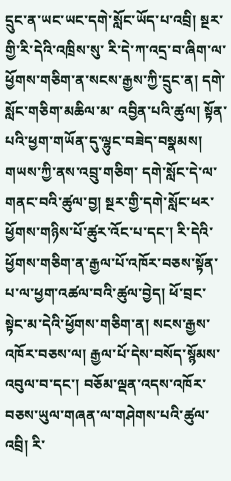དྲུང་ན་ཡང་ཡང་དགེ་སློང་ཡོད་པ་འབྲི། སྔར་གྱི་རི་དེའི་འཁྲིས་སུ་ རི་དེ་ཀ་འདྲ་བ་ཞིག་ལ་ཕྱོགས་གཅིག་ན་སངས་རྒྱས་ཀྱི་དྲུང་ན། དགེ་སློང་གཅིག་མཆིལ་མ་ འབྱིན་པའི་ཚུལ། སྟོན་པའི་ཕྱག་གཡོན་དུ་ལྷུང་བཟེད་བསྣམས། གཡས་ཀྱི་ནས་འབྲུ་གཅིག་ དགེ་སློང་དེ་ལ་གནང་བའི་ཚུལ་བྱ། སྔར་གྱི་དགེ་སློང་ཕར་ཕྱོགས་གཉིས་པོ་ཚུར་འོང་པ་དང་། རི་དེའི་ཕྱོགས་གཅིག་ན་རྒྱལ་པོ་འཁོར་བཅས་སྟོན་པ་ལ་ཕྱག་འཚལ་བའི་ཚུལ་བྱེད། ཕོ་བྲང་ སྟེང་མ་དེའི་ཕྱོགས་གཅིག་ན། སངས་རྒྱས་འཁོར་བཅས་ལ། རྒྱལ་པོ་དེས་བསོད་སྙོམས་ འབུལ་བ་དང་། བཅོམ་ལྡན་འདས་འཁོར་བཅས་ཡུལ་གཞན་ལ་གཤེགས་པའི་ཚུལ་འབྲི། རི་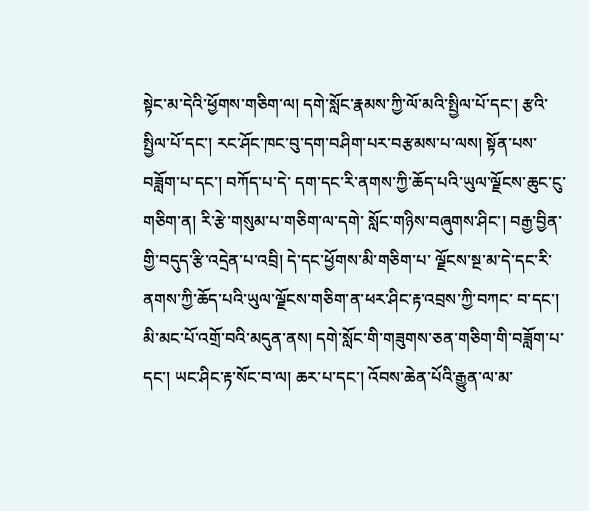སྟེང་མ་དེའི་ཕྱོགས་གཅིག་ལ། དགེ་སློང་རྣམས་ཀྱི་ལོ་མའི་སྤྱིལ་པོ་དང་། རྩའི་སྤྱིལ་པོ་དང་། རང་ཤོང་ཁང་བུ་དག་བཤིག་པར་བརྩམས་པ་ལས། སྟོན་པས་བཟློག་པ་དང་། བཀོད་པ་དེ་ དག་དང་རི་ནགས་ཀྱི་ཆོད་པའི་ཡུལ་ལྗོངས་ཆུང་ངུ་གཅིག་ན། རི་རྩེ་གསུམ་པ་གཅིག་ལ་དགེ་ སློང་གཉིས་བཞུགས་ཤིང་། བརྒྱ་བྱིན་གྱི་བདུད་རྩི་འདྲེན་པ་འབྲི། དེ་དང་ཕྱོགས་མི་གཅིག་པ་ ལྗོངས་སྔ་མ་དེ་དང་རི་ནགས་ཀྱི་ཆོད་པའི་ཡུལ་ལྗོངས་གཅིག་ན་ཕར་ཤིང་རྟ་འབྲས་ཀྱི་བཀང་ བ་དང་། མི་མང་པོ་འགྲོ་བའི་མདུན་ནས། དགེ་སློང་གི་གཟུགས་ཅན་གཅིག་གི་བཟློག་པ་ དང་། ཡང་ཤིང་རྟ་སོང་བ་ལ། ཆར་པ་དང་། འོབས་ཆེན་པོའི་རྒྱུན་ལ་མ་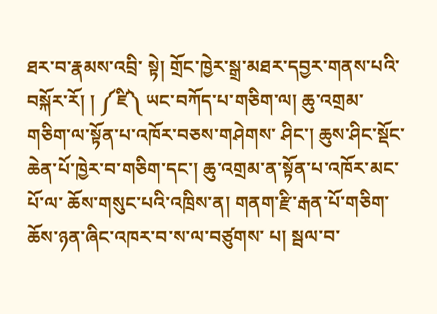ཐར་བ་རྣམས་འབྲི་ སྟེ། གྲོང་ཁྱེར་སྒྲ་མཐར་དབྱར་གནས་པའི་བསྐོར་རོ། ། ༼ཛི༽ ཡང་བཀོད་པ་གཅིག་ལ། ཆུ་འགྲམ་གཅིག་ལ་སྟོན་པ་འཁོར་བཅས་གཤེགས་ ཤིང་། ཆུས་ཤིང་སྡོང་ཆེན་པོ་ཁྱེར་བ་གཅིག་དང་། ཆུ་འགྲམ་ན་སྟོན་པ་འཁོར་མང་པོ་ལ་ ཆོས་གསུང་པའི་འཁྲིས་ན། གནག་རྫི་རྒན་པོ་གཅིག་ཆོས་ཉན་ཞིང་འཁར་བ་ས་ལ་བཙུགས་ པ། སྦལ་བ་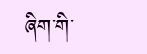ཞིག་གི་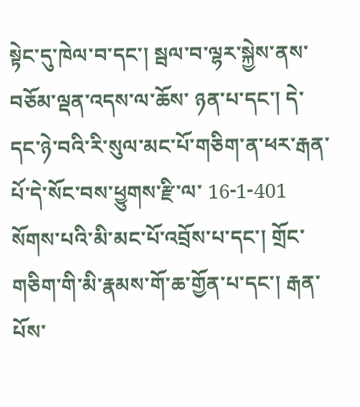སྟེང་དུ་ཁེལ་བ་དང་། སྦལ་བ་ལྷར་སྐྱེས་ནས་བཅོམ་ལྡན་འདས་ལ་ཆོས་ ཉན་པ་དང་། དེ་དང་ཉེ་བའི་རི་སུལ་མང་པོ་གཅིག་ན་ཕར་རྒན་པོ་དེ་སོང་བས་ཕྱུགས་རྫི་ལ་ 16-1-401 སོགས་པའི་མི་མང་པོ་འབྲོས་པ་དང་། གྲོང་གཅིག་གི་མི་རྣམས་གོ་ཆ་གྱོན་པ་དང་། རྒན་པོས་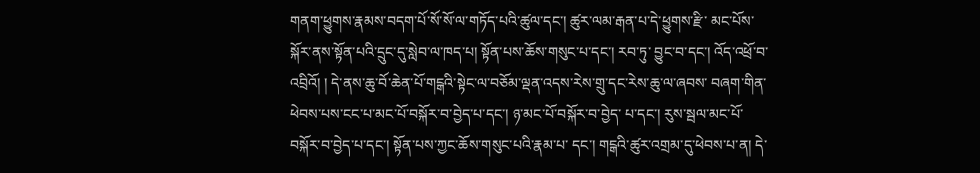གནག་ཕྱུགས་རྣམས་བདག་པོ་སོ་སོ་ལ་གཏོད་པའི་ཚུལ་དང་། ཚུར་ལམ་རྒན་པ་དེ་ཕྱུགས་རྫི་ མང་པོས་སྐོར་ནས་སྟོན་པའི་དྲུང་དུ་སླེབ་ལ་ཁད་པ། སྟོན་པས་ཆོས་གསུང་པ་དང་། རབ་ཏུ་ བྱུང་བ་དང་། འོད་འཕྲོ་བ་འབྲིའོ། ། དེ་ནས་ཆུ་བོ་ཆེན་པོ་གངྒའི་སྟེང་ལ་བཅོམ་ལྡན་འདས་རེས་གྲུ་དང་རེས་ཆུ་ལ་ཞབས་ བཞག་གིན་ཕེབས་པས་ངང་པ་མང་པོ་བསྐོར་བ་བྱེད་པ་དང་། ཉ་མང་པོ་བསྐོར་བ་བྱེད་ པ་དང་། རུས་སྦལ་མང་པོ་བསྐོར་བ་བྱེད་པ་དང་། སྟོན་པས་ཀྱང་ཆོས་གསུང་པའི་རྣམ་པ་ དང་། གངྒའི་ཚུར་འགྲམ་དུ་ཕེབས་པ་ན། དེ་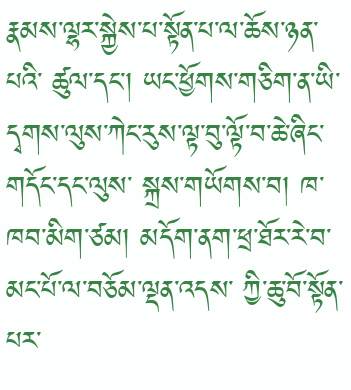རྣམས་ལྷར་སྐྱེས་པ་སྟོན་པ་ལ་ཆོས་ཉན་པའི་ ཚུལ་དང་། ཡང་ཕྱོགས་གཅིག་ན་ཡི་དྭགས་ལུས་ཀེང་རུས་ལྟ་བུ་ལྟོ་བ་ཆེ་ཞིང་གདོང་དང་ལུས་ སྐྲས་གཡོགས་བ། ཁ་ཁབ་མིག་ཙམ། མདོག་ནག་ཕྲ་ཐོར་རེ་བ་མང་པོ་ལ་བཅོམ་ལྡན་འདས་ ཀྱི་ཆུ་བོ་སྟོན་པར་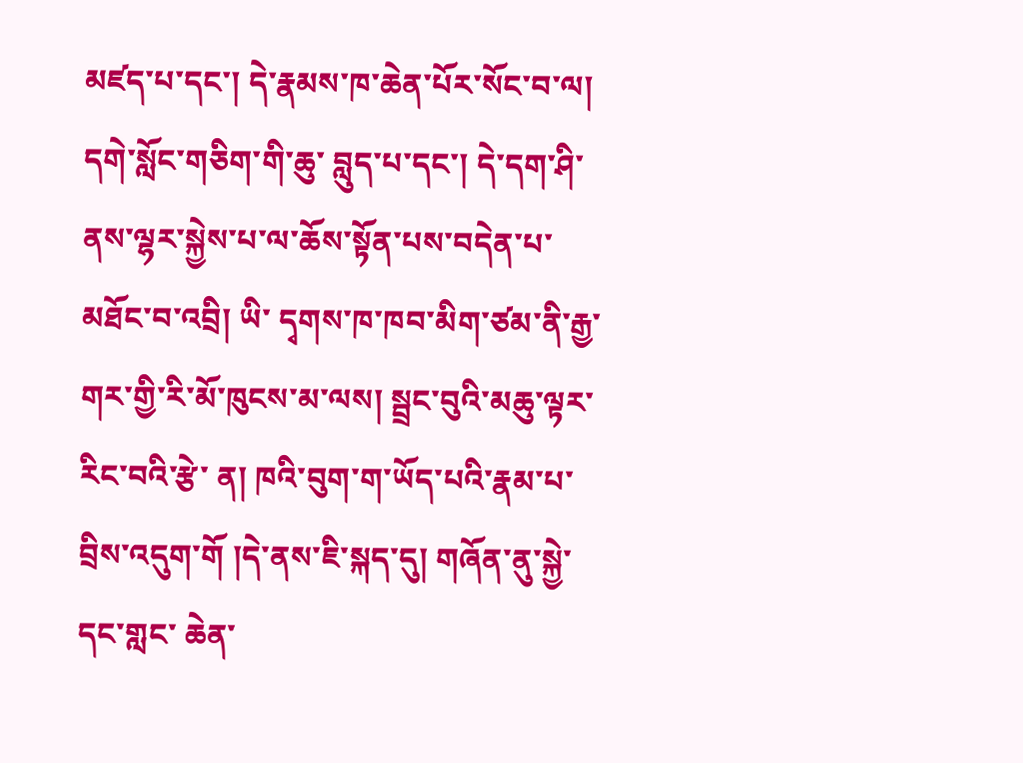མཛད་པ་དང་། དེ་རྣམས་ཁ་ཆེན་པོར་སོང་བ་ལ། དགེ་སློང་གཅིག་གི་ཆུ་ བླུད་པ་དང་། དེ་དག་ཤི་ནས་ལྷར་སྐྱེས་པ་ལ་ཆོས་སྟོན་པས་བདེན་པ་མཐོང་བ་འབྲི། ཡི་ དྭགས་ཁ་ཁབ་མིག་ཙམ་ནི་རྒྱ་གར་གྱི་རི་མོ་ཁུངས་མ་ལས། སྦྲང་བུའི་མཆུ་ལྟར་རིང་བའི་རྩེ་ ན། ཁའི་བུག་ག་ཡོད་པའི་རྣམ་པ་བྲིས་འདུག་གོ །དེ་ནས་ཇི་སྐད་དུ། གཞོན་ནུ་སྐྱེ་དང་གླང་ ཆེན་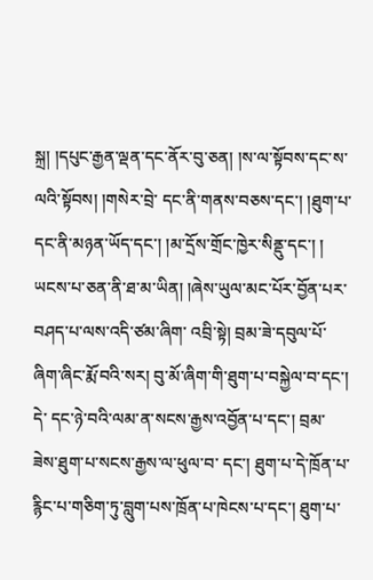སྐྲ། །དཔུང་རྒྱན་ལྡན་དང་ནོར་བུ་ཅན། །ས་ལ་སྟོབས་དང་ས་ལའི་སྟོབས། །གསེར་བྲེ་ དང་ནི་གནས་བཅས་དང་། །ཐུག་པ་དང་ནི་མཉན་ཡོད་དང་། །མ་དྲོས་གྲོང་ཁྱེར་སིནྡུ་དང་། ། ཡངས་པ་ཅན་ནི་ཐ་མ་ཡིན། །ཞེས་ཡུལ་མང་པོར་བྱོན་པར་བཤད་པ་ལས་འདི་ཙམ་ཞིག་ འབྲི་སྟེ། བྲམ་ཟེ་དབུལ་པོ་ཞིག་ཞིང་རྨོ་བའི་སར། བུ་མོ་ཞིག་གི་ཐུག་པ་བསྐྱེལ་བ་དང་། དེ་ དང་ཉེ་བའི་ལམ་ན་སངས་རྒྱས་འབྱོན་པ་དང་། བྲམ་ཟེས་ཐུག་པ་སངས་རྒྱས་ལ་ཕུལ་བ་ དང་། ཐུག་པ་དེ་ཁྲོན་པ་རྙིང་པ་གཅིག་ཏུ་བླུག་པས་ཁྲོན་པ་ཁེངས་པ་དང་། ཐུག་པ་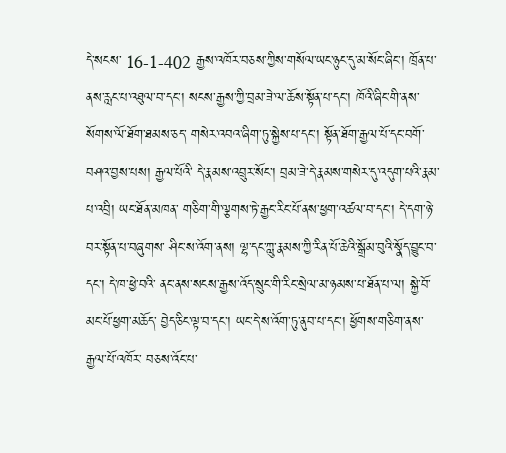དེ་སངས་ 16-1-402 རྒྱས་འཁོར་བཅས་ཀྱིས་གསོལ་ཡང་ཉུང་དུ་མ་སོང་ཞིང་། ཁྲོན་པ་ནས་རླང་པ་འཐུལ་བ་དང་། སངས་རྒྱས་ཀྱི་བྲམ་ཟེ་ལ་ཆོས་སྟོན་པ་དང་། ཁོའི་ཞིང་གི་ནས་སོགས་ལོ་ཐོག་ཐམས་ཅད་ གསེར་འབའ་ཞིག་ཏུ་སྐྱེས་པ་དང་། སྟོན་ཐོག་རྒྱལ་པོ་དང་བགོ་བཤའ་བྱས་པས། རྒྱལ་པོའི་ དེ་རྣམས་འབྲུར་སོང་། བྲམ་ཟེ་དེ་རྣམས་གསེར་དུ་འདུག་པའི་རྣམ་པ་འབྲི། ཡང་ཐོན་མཁན་ གཅིག་གི་ལྕགས་ཏེ་རྒྱང་རིང་པོ་ནས་ཕྱག་འཚལ་བ་དང་། དེ་དག་ཉེ་བར་སྟོན་པ་བཞུགས་ ཤིང་ས་འོག་ནས། ལྷ་དང་ཀླུ་རྣམས་ཀྱི་རིན་པོ་ཆེའི་སྒྲོམ་བུའི་སྣོད་བྱུང་བ་དང་། དེ་ཁ་ཕྱེ་བའི་ ནང་ནས་སངས་རྒྱས་འོད་སྲུང་གི་རིང་སྲེལ་མ་ཉམས་པ་ཐོན་པ་ལ། སྐྱེ་བོ་མང་པོ་ཕྱག་མཆོད་ བྱེད་ཅིང་ལྟ་བ་དང་། ཡང་དེ་ས་འོག་ཏུ་ནུབ་པ་དང་། ཕྱོགས་གཅིག་ནས་རྒྱལ་པོ་འཁོར་ བཅས་འོང་པ་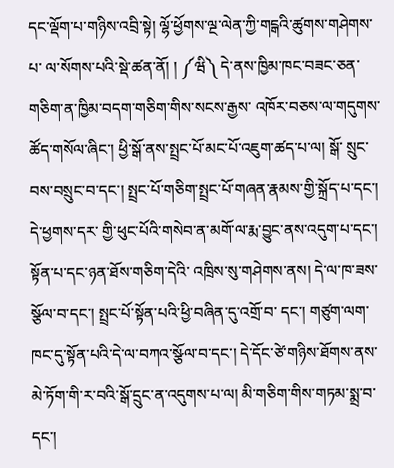དང་ལྡོག་པ་གཉིས་འབྲི་སྟེ། ལྷོ་ཕྱོགས་ལྔ་ལེན་ཀྱི་གངྒའི་ཚུགས་གཤེགས་པ་ ལ་སོགས་པའི་སྡེ་ཚན་ནོ། ། ༼ཝི༽ དེ་ནས་ཁྱིམ་ཁང་བཟང་ཅན་གཅིག་ན་ཁྱིམ་བདག་གཅིག་གིས་སངས་རྒྱས་ འཁོར་བཅས་ལ་གདུགས་ཚོད་གསོལ་ཞིང་། ཕྱི་སྒོ་ནས་སྤྲང་པོ་མང་པོ་འཇུག་ཚད་པ་ལ། སྒོ་ སྲུང་བས་བསྲུང་བ་དང་། སྤྲང་པོ་གཅིག་སྤྲང་པོ་གཞན་རྣམས་གྱི་སྐྲོད་པ་དང་། དེ་ཕྱགས་དར་ གྱི་ཕུང་པོའི་གསེབ་ན་མགོ་ལ་རྨ་བྱུང་ནས་འདུག་པ་དང་། སྟོན་པ་དང་ཉན་ཐོས་གཅིག་དེའི་ འཁྲིས་སུ་གཤེགས་ནས། དེ་ལ་ཁ་ཟས་སྩོལ་བ་དང་། སྤྲང་པོ་སྟོན་པའི་ཕྱི་བཞིན་དུ་འགྲོ་བ་ དང་། གཙུག་ལག་ཁང་དུ་སྟོན་པའི་དེ་ལ་བཀའ་སྩོལ་བ་དང་། དེ་དོང་ཙེ་གཉིས་ཐོགས་ནས་ མེ་ཏོག་གི་ར་བའི་སྒོ་དྲུང་ན་འདུགས་པ་ལ། མི་གཅིག་གིས་གཏམ་སྨྲ་བ་དང་།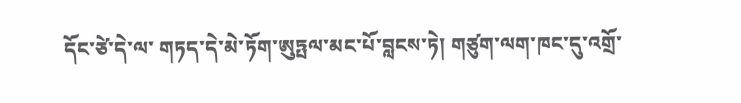དོང་ཙེ་དེ་ལ་ གཏད་དེ་མེ་ཏོག་ཨུཏྤལ་མང་པོ་བླངས་ཏེ། གཙུག་ལག་ཁང་དུ་འགྲོ་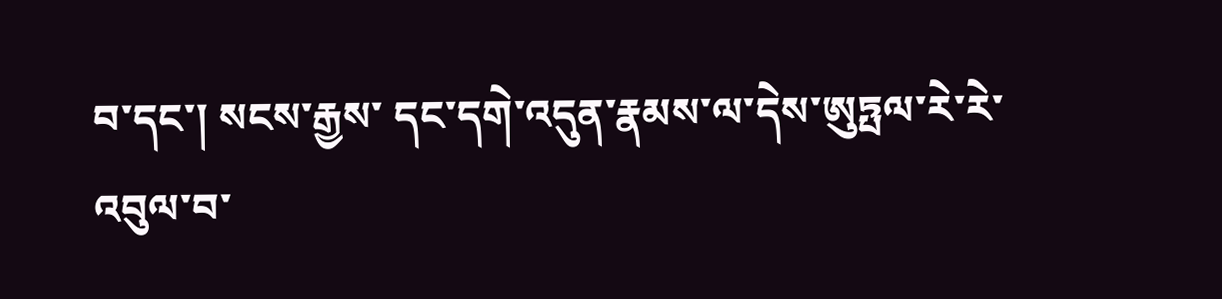བ་དང་། སངས་རྒྱས་ དང་དགེ་འདུན་རྣམས་ལ་དེས་ཨུཏྤལ་རེ་རེ་འབུལ་བ་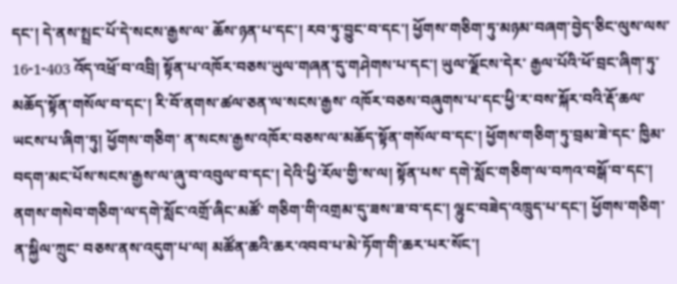དང་། དེ་ནས་སྤྲང་པོ་དེ་སངས་རྒྱས་ལ་ ཆོས་ཉན་པ་དང་། རབ་ཏུ་བྱུང་བ་དང་། ཕྱོགས་གཅིག་ཏུ་མཉམ་བཞག་བྱེད་ཅིང་ལུས་ལས་ 16-1-403 འོད་འཕྲོ་བ་འབྲི། སྟོན་པ་འཁོར་བཅས་ཡུལ་གཞན་དུ་གཤེགས་པ་དང་། ཡུལ་ལྗོངས་དེར་ རྒྱལ་པོའི་ཕོ་བྲང་ཞིག་ཏུ་མཆོད་སྟོན་གསོལ་བ་དང་། རི་བོ་ནགས་ཚལ་ཅན་ལ་སངས་རྒྱས་ འཁོར་བཅས་བཞུགས་པ་དང་ཕྱི་ར་བས་སྐོར་བའི་རྡོ་ཆལ་ཡངས་པ་ཞིག་ཏུ། ཕྱོགས་གཅིག་ ན་སངས་རྒྱས་འཁོར་བཅས་ལ་མཆོད་སྟོན་གསོལ་བ་དང་། ཕྱོགས་གཅིག་ཏུ་བྲམ་ཟེ་དང་ ཁྱིམ་བདག་མང་པོས་སངས་རྒྱས་ལ་ཞུ་བ་འབུལ་བ་དང་། དེའི་ཕྱི་རོལ་གྱི་ས་ལ། སྟོན་པས་ དགེ་སློང་གཅིག་ལ་བཀའ་བསྒོ་བ་དང་། ནགས་གསེབ་གཅིག་ལ་དགེ་སློང་འགྲོ་ཞིང་མཚོ་ གཅིག་གི་འགྲམ་དུ་ཟས་ཟ་བ་དང་། ལྷུང་བཟེད་འཁྲུད་པ་དང་། ཕྱོགས་གཅིག་ན་སྐྱིལ་ཀྲུང་ བཅས་ནས་འདུག་པ་ལ། མཚོན་ཆའི་ཆར་འབབ་པ་མེ་ཏོག་གི་ཆར་པར་སོང་།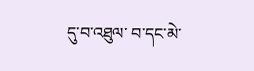དུ་བ་འཐུལ་ བ་དང་མེ་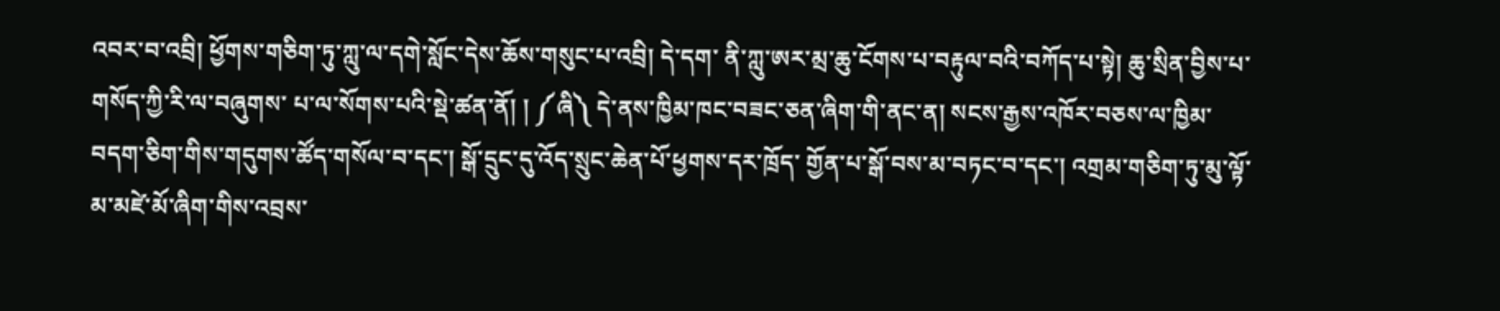འབར་བ་འབྲི། ཕྱོགས་གཅིག་ཏུ་ཀླུ་ལ་དགེ་སློང་དེས་ཆོས་གསུང་པ་འབྲི། དེ་དག་ ནི་ཀླུ་ཨར་མྲ་ཆུ་ངོགས་པ་བརྟུལ་བའི་བཀོད་པ་སྟེ། ཆུ་སྲིན་བྱིས་པ་གསོད་ཀྱི་རི་ལ་བཞུགས་ པ་ལ་སོགས་པའི་སྡེ་ཚན་ནོ། ། ༼ཞི༽ དེ་ནས་ཁྱིམ་ཁང་བཟང་ཅན་ཞིག་གི་ནང་ན། སངས་རྒྱས་འཁོར་བཅས་ལ་ཁྱིམ་ བདག་ཅིག་གིས་གདུགས་ཚོད་གསོལ་བ་དང་། སྒོ་དྲུང་དུ་འོད་སྲུང་ཆེན་པོ་ཕྱགས་དར་ཁྲོད་ གྱོན་པ་སྒོ་བས་མ་བཏང་བ་དང་། འགྲམ་གཅིག་ཏུ་མུ་ལྟོ་མ་མཛེ་མོ་ཞིག་གིས་འབྲས་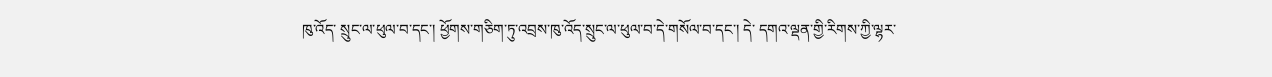ཁུ་འོད་ སྲུང་ལ་ཕུལ་བ་དང་། ཕྱོགས་གཅིག་ཏུ་འབྲས་ཁུ་འོད་སྲུང་ལ་ཕུལ་བ་དེ་གསོལ་བ་དང་། དེ་ དགའ་ལྡན་གྱི་རིགས་ཀྱི་ལྷར་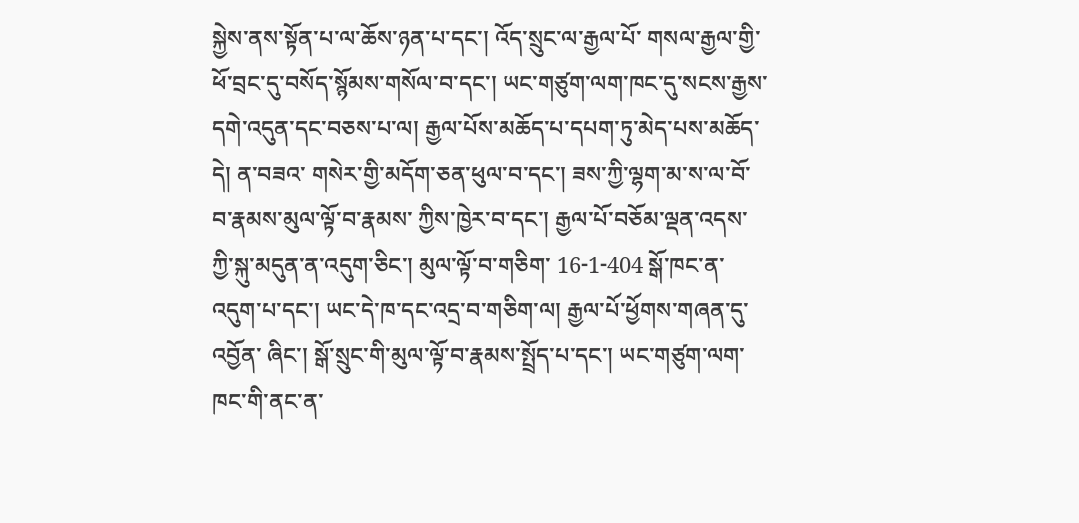སྐྱེས་ནས་སྟོན་པ་ལ་ཆོས་ཉན་པ་དང་། འོད་སྲུང་ལ་རྒྱལ་པོ་ གསལ་རྒྱལ་གྱི་ཕོ་བྲང་དུ་བསོད་སྙོམས་གསོལ་བ་དང་། ཡང་གཙུག་ལག་ཁང་དུ་སངས་རྒྱས་ དགེ་འདུན་དང་བཅས་པ་ལ། རྒྱལ་པོས་མཆོད་པ་དཔག་ཏུ་མེད་པས་མཆོད་དེ། ན་བཟའ་ གསེར་གྱི་མདོག་ཅན་ཕུལ་བ་དང་། ཟས་ཀྱི་ལྷག་མ་ས་ལ་བོ་བ་རྣམས་མུལ་ལྟོ་བ་རྣམས་ ཀྱིས་ཁྱེར་བ་དང་། རྒྱལ་པོ་བཅོམ་ལྡན་འདས་ཀྱི་སྐུ་མདུན་ན་འདུག་ཅིང་། མུལ་ལྟོ་བ་གཅིག་ 16-1-404 སྒོ་ཁང་ན་འདུག་པ་དང་། ཡང་དེ་ཁ་དང་འདྲ་བ་གཅིག་ལ། རྒྱལ་པོ་ཕྱོགས་གཞན་དུ་འབྱོན་ ཞིང་། སྒོ་སྲུང་གི་མུལ་ལྟོ་བ་རྣམས་སྤྲོད་པ་དང་། ཡང་གཙུག་ལག་ཁང་གི་ནང་ན་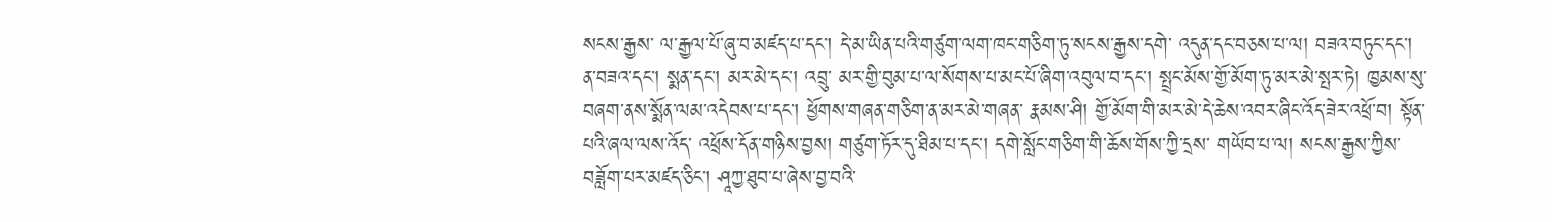སངས་རྒྱས་ ལ་རྒྱལ་པོ་ཞུ་བ་མཛད་པ་དང་། དེ་མ་ཡིན་པའི་གཙུག་ལག་ཁང་གཅིག་ཏུ་སངས་རྒྱས་དགེ་ འདུན་དང་བཅས་པ་ལ། བཟའ་བཏུང་དང་། ན་བཟའ་དང་། སྨན་དང་། མར་མེ་དང་། འབྲུ་ མར་གྱི་བུམ་པ་ལ་སོགས་པ་མང་པོ་ཞིག་འབུལ་བ་དང་། སྤྲང་མོས་གྱོ་མོག་ཏུ་མར་མེ་སྤར་ཏེ། ཁྱམས་སུ་བཞག་ནས་སྨོན་ལམ་འདེབས་པ་དང་། ཕྱོགས་གཞན་གཅིག་ན་མར་མེ་གཞན་ རྣམས་ཤི། གྱོ་མོག་གི་མར་མེ་དེ་ཆེས་འབར་ཞིང་འོད་ཟེར་འཕྲོ་བ། སྟོན་པའི་ཞལ་ལས་འོད་ འཕྲོས་དོན་གཉིས་བྱས། གཙུག་ཏོར་དུ་ཐིམ་པ་དང་། དགེ་སློང་གཅིག་གི་ཆོས་གོས་ཀྱི་དྲས་ གཡོབ་པ་ལ། སངས་རྒྱས་ཀྱིས་བཟློག་པར་མཛད་ཅིང་། ཤཱཀྱ་ཐུབ་པ་ཞེས་བྱ་བའི་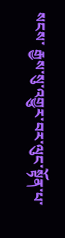སངས་ རྒྱས་སུ་འགྱུར་བར་ལུང་སྟོན་པ་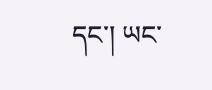དང་། ཡང་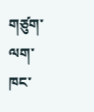གཙུག་ལག་ཁང་